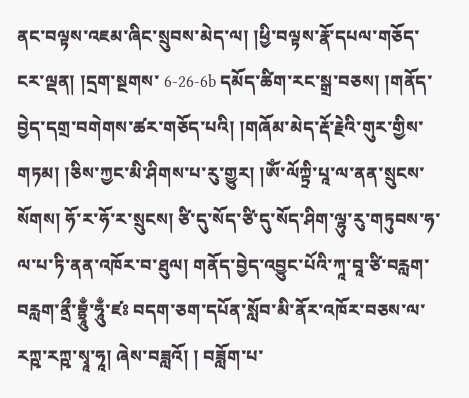ནང་བལྟས་འཇམ་ཞིང་སྲུབས་མེད་ལ། །ཕྱི་བལྟས་རྣོ་དཔལ་གཅོད་ངར་ལྡན། །དྲག་སྔགས་ 6-26-6b དམོད་ཚིག་རང་སྒྲ་བཅས། །གནོད་བྱེད་དགྲ་བགེགས་ཚར་གཅོད་པའི། །གཞོམ་མེད་རྡོ་རྗེའི་གུར་གྱིས་གཏམ། །ཅིས་ཀྱང་མི་ཤིགས་པ་རུ་གྱུར། །ཨོཾ་ལོཀྟྲི་པཱ་ལ་ནན་སྲུངས་སོགས། ཧོ་ར་ཧོ་ར་སྲུངས། ཙི་དུ་སོད་ཙི་དུ་སོད་ཤིག་ལྷུ་རུ་གཏུབས་ཧ་ལ་པ་ཏི་ནན་འཁོར་བ་ཐུལ། གནོད་བྱེད་འབྱུང་པོའི་ཀཱ་བཱ་ཙི་བརླག་བརླག་ནྲྀ་བྷྲཱུྃ་ཧཱུྃ་ཛཿ བདག་ཅག་དཔོན་སློབ་མི་ནོར་འཁོར་བཅས་ལ་རཀྵ་རཀྵ་སྭཱ་ཧཱ། ཞེས་བཟླའོ། ། བཟློག་པ་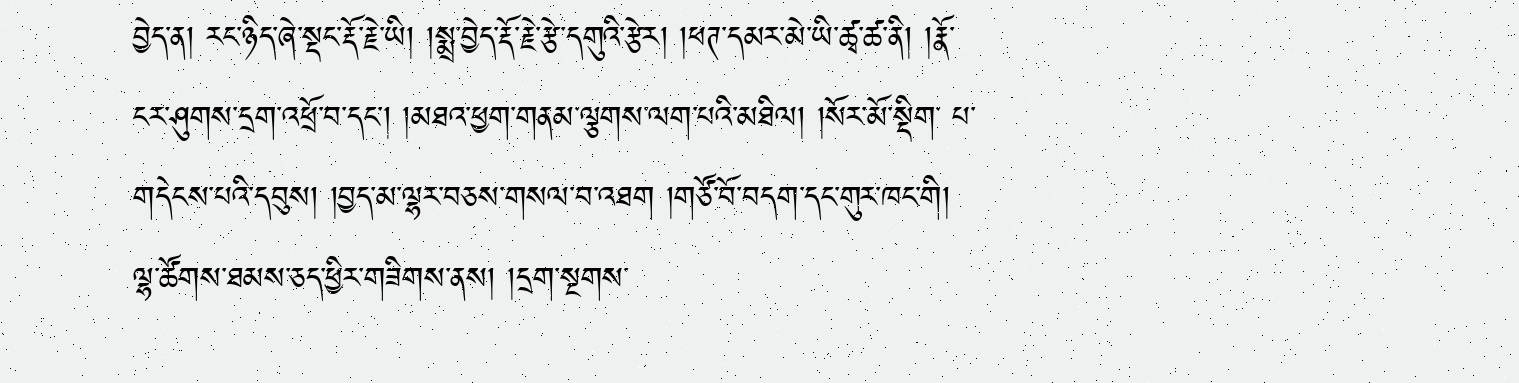བྱེད་ན། རང་ཉིད་ཞེ་སྡང་རྡོ་རྗེ་ཡི། །སྨྲ་བྱེད་རྡོ་རྗེ་རྩེ་དགུའི་རྩེར། །ཕཊ་དམར་མེ་ཡི་ཚྭ་ཚ་ནི། །རྣོ་ངར་ཤུགས་དྲག་འཕྲོ་བ་དང་། །མཐའ་ཕྱག་གནམ་ལྕགས་ལག་པའི་མཐིལ། །སོར་མོ་སྡིག་ པ་གདེངས་པའི་དབུས། །བྱད་མ་ལྷར་བཅས་གསལ་བ་འཐག །གཙོ་བོ་བདག་དང་གུར་ཁང་གི། ལྷ་ཚོགས་ཐམས་ཅད་ཕྱིར་གཟིགས་ནས། །དྲག་སྔགས་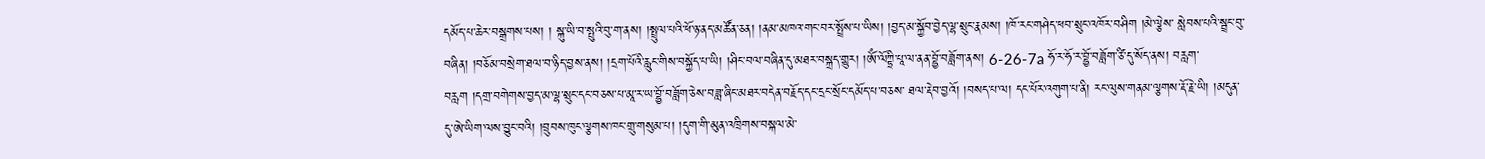དམོད་པ་ཆེར་བསྒྲགས་པས། ། སྐུ་ཡི་བ་སྤུའི་བུ་ག་ནས། །སྤྲུལ་པའི་ཕོ་ཉ་ནད་མཚོན་ཅན། །ནམ་མཁའ་གང་བར་སྤྲོས་པ་ཡིས། །བྱད་མ་སྐྱོབ་བྱེད་ལྷ་སྲུང་རྣམས། །ཁོ་རང་གཤེད་ཕབ་སྲུང་འཁོར་བཤིག །མེ་ལྕེས་ སླེབས་པའི་སྦྲང་བུ་བཞིན། །བཅོམ་བསྲེག་ཐལ་བ་ཉིད་བྱས་ནས། །དྲག་པོའི་རླུང་གིས་བསྐྱོད་པ་ཡི། །ཤིང་བལ་བཞིན་དུ་མཐར་བསྐྲད་གྱུར། །ཨོཾ་ལོཀྟྲི་པཱ་ལ་ནན་བྷྱོ་བཟློག་ནས། 6-26-7a ཧོ་ར་ཧོ་ར་བྷྱོ་བཟློག་ཙི་དུ་སོད་ནས། བརླག་བརླག །དགྲ་བགེགས་བྱད་མ་ལྷ་སྲུང་དང་བཅས་པ་མཱ་ར་ཡ་བྷྱོ་བཟློག་ཅེས་བཟླ་ཞིང་མཐར་བདེན་བརྗོད་དང་དྲང་སྲོང་དམོད་པ་བཅས་ ཐལ་རྡེབ་བྱའོ། །བསད་པ་ལ། དང་པོར་འགུག་པ་ནི། རང་ལུས་གནམ་ལྕགས་རྡོ་རྗེ་ཡི། །མདུན་དུ་ཨེ་ཡིག་ལས་བྱུང་བའི། །བྲུབས་ཁུང་ལྕགས་ཁང་གྲུ་གསུམ་པ། །དུག་གི་མུན་འཁྲིགས་བསྐལ་མེ་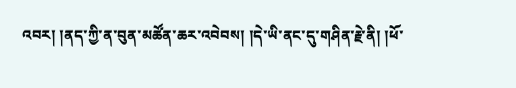འབར། །ནད་ཀྱི་ན་བུན་མཚོན་ཆར་འབེབས། །དེ་ཡི་ནང་དུ་གཤིན་རྗེ་ནི། །ཕོ་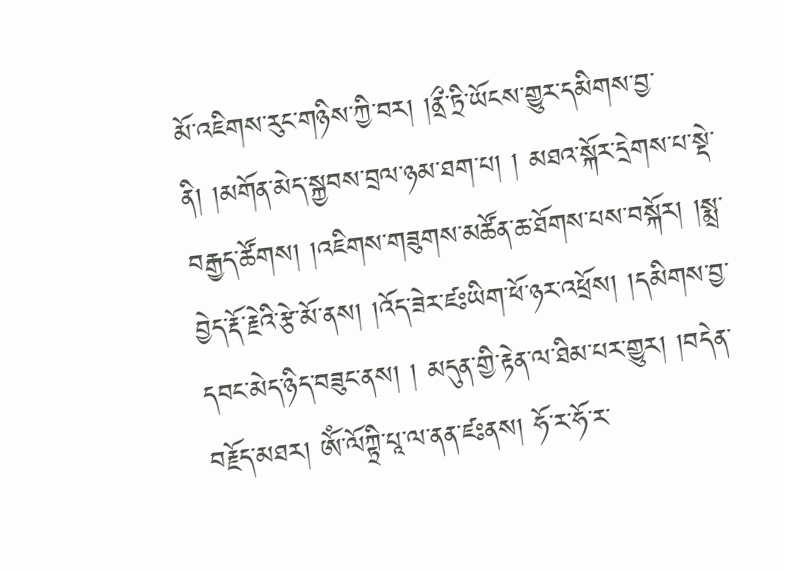མོ་འཇིགས་རུང་གཉིས་ཀྱི་བར། །ནྲྀ་ཏྲི་ཡོངས་གྱུར་དམིགས་བྱ་ནི། །མགོན་མེད་སྐྱབས་བྲལ་ཉམ་ཐག་པ། ། མཐའ་སྐོར་དྲེགས་པ་སྡེ་བརྒྱད་ཚོགས། །འཇིགས་གཟུགས་མཚོན་ཆ་ཐོགས་པས་བསྐོར། །སྨྲ་བྱེད་རྡོ་རྗེའི་རྩེ་མོ་ནས། །འོད་ཟེར་ཛཿཡིག་ཕོ་ཉར་འཕྲོས། །དམིགས་བྱ་དབང་མེད་ཉིད་བཟུང་ནས། ། མདུན་གྱི་རྟེན་ལ་ཐིམ་པར་གྱུར། །བདེན་བརྗོད་མཐར། ཨོཾ་ལོཀྟྲི་པཱ་ལ་ནན་ཛཿནས། ཧོ་ར་ཧོ་ར་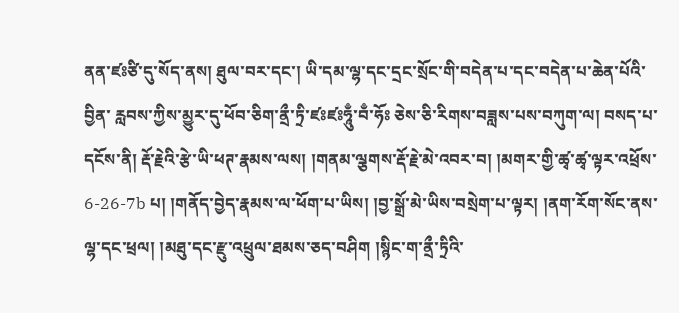ནན་ཛཿཙི་དུ་སོད་ནས། ཐུལ་བར་དང་། ཡི་དམ་ལྷ་དང་དྲང་སྲོང་གི་བདེན་པ་དང་བདེན་པ་ཆེན་པོའི་བྱིན་ རླབས་ཀྱིས་མྱུར་དུ་ཕོབ་ཅིག་ནྲྀ་ཏྲི་ཛཿཛཿཧཱུྃ་བྃ་ཧོཿ ཅེས་ཅི་རིགས་བཟླས་པས་བཀུག་ལ། བསད་པ་དངོས་ནི། རྡོ་རྗེའི་རྩེ་ཡི་ཕཊ་རྣམས་ལས། །གནམ་ལྕགས་རྡོ་རྗེ་མེ་འབར་བ། །མགར་གྱི་ཚྭ་ཚྭ་ལྟར་འཕྲོས་ 6-26-7b པ། །གནོད་བྱེད་རྣམས་ལ་ཕོག་པ་ཡིས། །བྱ་སྒྲོ་མེ་ཡིས་བསྲེག་པ་ལྟར། །ནག་རོག་སོང་ནས་ལྷ་དང་ཕྲལ། །མཐུ་དང་རྫུ་འཕྲུལ་ཐམས་ཅད་བཤིག །སྙིང་ག་ནྲྀ་ཏྲིའི་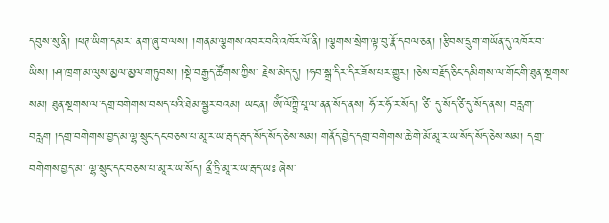དབུས་སུ་ནི། །ཕཊ་ཡིག་དམར་ ནག་ཞུ་བ་ལས། །གནམ་ལྕགས་འབར་བའི་འཁོར་ལོ་ནི། །ལྕགས་སྲེག་ལྟ་བུ་རྣོ་དབལ་ཅན། །རྩིབས་དྲུག་གཡོན་དུ་འཁོར་བ་ཡིས། །ཤ་ཁྲག་མ་ལུས་མྱལ་མྱལ་གཏུབས། །སྡེ་བརྒྱད་ཚོགས་ཀྱིས་ རྗེས་མེད་དུ། །ཧབ་སྒྲ་དིར་དིར་ཟོས་པར་གྱུར། །ཅེས་བརྗོད་ཅིང་དམིགས་ལ་གོང་གི་ཐུན་སྔགས་སམ། ཐུན་སྔགས་ལ་དགྲ་བགེགས་བསད་པའི་ཐེམ་སྦྱར་བའམ། ཡང་ན། ཨོཾ་ལོཀྟྲི་པཱ་ལ་ནན་སོད་ནས། ཧོ་ར་ཧོ་ར་སོད། ཙི་ དུ་སོད་ཙི་དུ་སོད་ནས། བརླག་བརླག །དགྲ་བགེགས་བྱད་མ་ལྷ་སྲུང་དང་བཅས་པ་མཱ་ར་ཡ་རྦད་རྦད་སོད་སོད་ཅེས་སམ། གནོད་བྱེད་དགྲ་བགེགས་ཆེ་གེ་མོ་མཱ་ར་ཡ་སོད་སོད་ཅེས་སམ། དགྲ་བགེགས་བྱད་མ་ ལྷ་སྲུང་དང་བཅས་པ་མཱ་ར་ཡ་སོད། ནྲྀ་ཏྲི་མཱ་ར་ཡ་རྦད་ཡཿ ཞེས་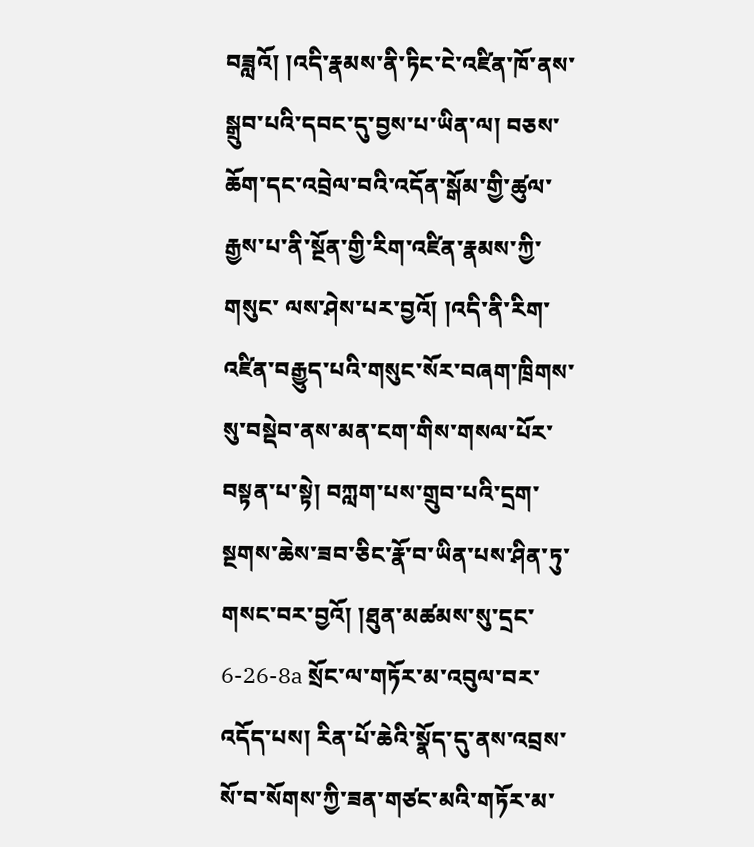བཟླའོ། །འདི་རྣམས་ནི་ཏིང་ངེ་འཛིན་ཁོ་ནས་སྒྲུབ་པའི་དབང་དུ་བྱས་པ་ཡིན་ལ། བཅས་ཆོག་དང་འབྲེལ་བའི་འདོན་སྒོམ་གྱི་ཚུལ་རྒྱས་པ་ནི་སྔོན་གྱི་རིག་འཛིན་རྣམས་ཀྱི་གསུང་ ལས་ཤེས་པར་བྱའོ། །འདི་ནི་རིག་འཛིན་བརྒྱུད་པའི་གསུང་སོར་བཞག་ཁྲིགས་སུ་བསྡེབ་ནས་མན་ངག་གིས་གསལ་པོར་བསྟན་པ་སྟེ། བཀླག་པས་གྲུབ་པའི་དྲག་སྔགས་ཆེས་ཟབ་ཅིང་རྣོ་བ་ཡིན་པས་ཤིན་ཏུ་གསང་བར་བྱའོ། །ཐུན་མཚམས་སུ་དྲང་ 6-26-8a སྲོང་ལ་གཏོར་མ་འབུལ་བར་འདོད་པས། རིན་པོ་ཆེའི་སྣོད་དུ་ནས་འབྲས་སོ་བ་སོགས་ཀྱི་ཟན་གཙང་མའི་གཏོར་མ་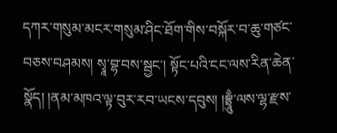དཀར་གསུམ་མངར་གསུམ་ཤིང་ཐོག་གིས་བསྐོར་བ་ཆུ་གཙང་བཅས་བཤམས། སྭཱ་བྷ་བས་སྦྱང་། སྟོང་པའི་ངང་ལས་རིན་ཆེན་སྣོད། །ནམ་མཁའ་ལྟ་བུར་རབ་ཡངས་དབུས། །བྷྲཱུྃ་ལས་ལྷ་རྫས་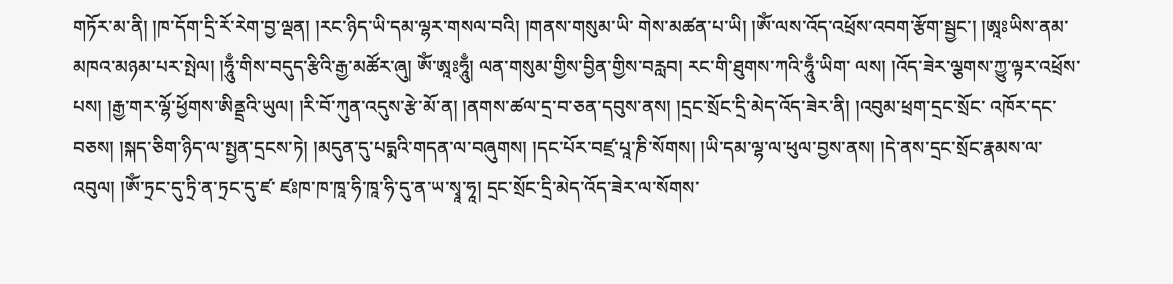གཏོར་མ་ནི། །ཁ་དོག་དྲི་རོ་རེག་བྱ་ལྡན། །རང་ཉིད་ཡི་དམ་ལྷར་གསལ་བའི། །གནས་གསུམ་ཡི་ གེས་མཚན་པ་ཡི། །ཨོཾ་ལས་འོད་འཕྲོས་འབག་རྩོག་སྦྱང་། །ཨཱཿཡིས་ནམ་མཁའ་མཉམ་པར་སྤེལ། །ཧཱུྃ་གིས་བདུད་རྩིའི་རྒྱ་མཚོར་ཞུ། ཨོཾ་ཨཱཿཧཱུྃ། ལན་གསུམ་གྱིས་བྱིན་གྱིས་བརླབ། རང་གི་ཐུགས་ཀའི་ཧཱུྃ་ཡིག་ ལས། །འོད་ཟེར་ལྕགས་ཀྱུ་ལྟར་འཕྲོས་པས། །རྒྱ་གར་ལྷོ་ཕྱོགས་ཨིནྡྲའི་ཡུལ། །རི་བོ་ཀུན་འདུས་རྩེ་མོ་ན། །ནགས་ཚལ་དྲ་བ་ཅན་དབུས་ནས། །དྲང་སྲོང་དྲི་མེད་འོད་ཟེར་ནི། །འབུམ་ཕྲག་དྲང་སྲོང་ འཁོར་དང་བཅས། །སྐད་ཅིག་ཉིད་ལ་སྤྱན་དྲངས་ཏེ། །མདུན་དུ་པདྨའི་གདན་ལ་བཞུགས། །དང་པོར་བཛྲ་པཱ་ཎི་སོགས། །ཡི་དམ་ལྷ་ལ་ཕུལ་བྱས་ནས། །དེ་ནས་དྲང་སྲོང་རྣམས་ལ་འབུལ། །ཨོཾ་ཏྲང་དུ་ཏྲི་ན་ཏྲང་དུ་ཛ་ ཛཿཁ་ཁ་ཁཱ་ཧི་ཁཱ་ཧི་དུ་ན་ཡ་སྭཱ་ཧཱ། དྲང་སྲོང་དྲི་མེད་འོད་ཟེར་ལ་སོགས་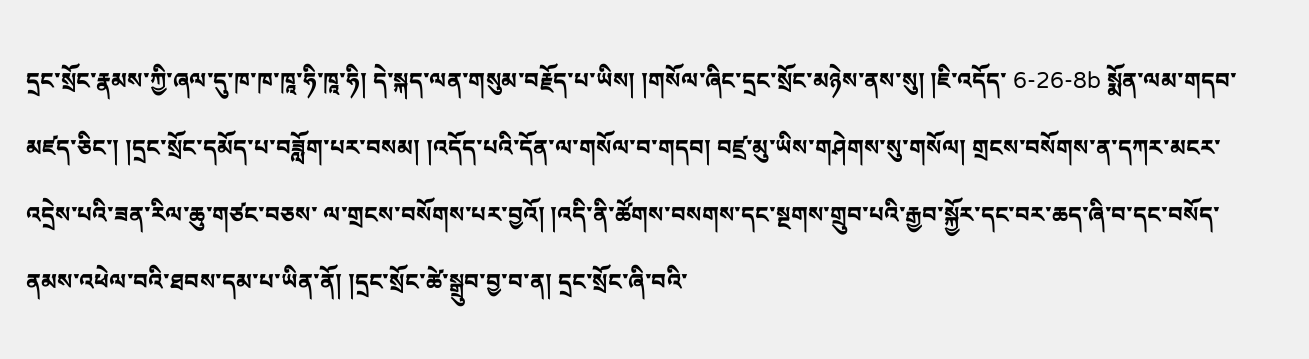དྲང་སྲོང་རྣམས་ཀྱི་ཞལ་དུ་ཁ་ཁ་ཁཱ་ཧི་ཁཱ་ཧི། དེ་སྐད་ལན་གསུམ་བརྗོད་པ་ཡིས། །གསོལ་ཞིང་དྲང་སྲོང་མཉེས་ནས་སུ། །ཇི་འདོད་ 6-26-8b སྨོན་ལམ་གདབ་མཛད་ཅིང་། །དྲང་སྲོང་དམོད་པ་བཟློག་པར་བསམ། །འདོད་པའི་དོན་ལ་གསོལ་བ་གདབ། བཛྲ་མུ་ཡིས་གཤེགས་སུ་གསོལ། གྲངས་བསོགས་ན་དཀར་མངར་འདྲེས་པའི་ཟན་རིལ་ཆུ་གཙང་བཅས་ ལ་གྲངས་བསོགས་པར་བྱའོ། །འདི་ནི་ཚོགས་བསགས་དང་སྔགས་གྲུབ་པའི་རྒྱབ་སྐྱོར་དང་བར་ཆད་ཞི་བ་དང་བསོད་ནམས་འཕེལ་བའི་ཐབས་དམ་པ་ཡིན་ནོ། །དྲང་སྲོང་ཚེ་སྒྲུབ་བྱ་བ་ན། དྲང་སྲོང་ཞི་བའི་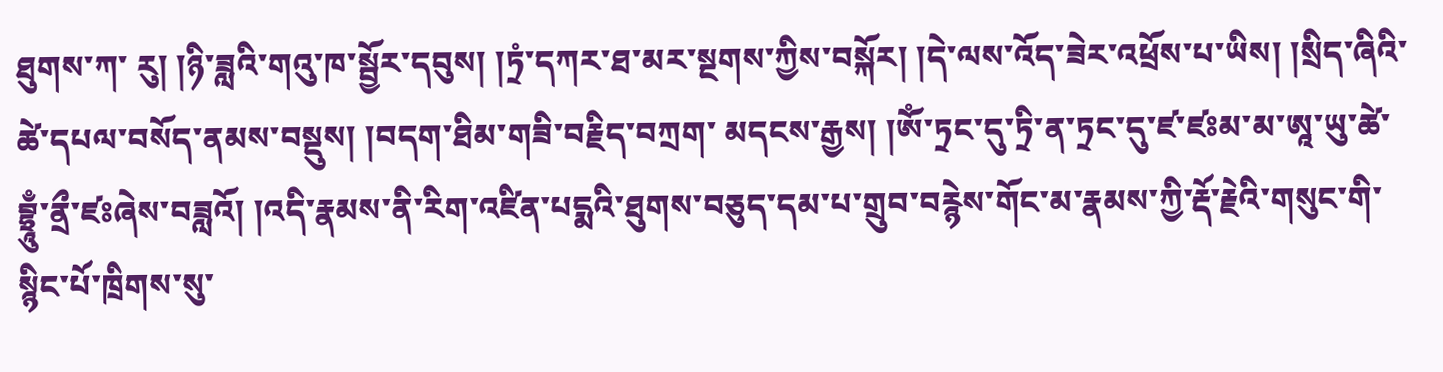ཐུགས་ཀ་ རུ། །ཉི་ཟླའི་གའུ་ཁ་སྦྱོར་དབུས། །ཏྲཾ་དཀར་ཐ་མར་སྔགས་ཀྱིས་བསྐོར། །དེ་ལས་འོད་ཟེར་འཕྲོས་པ་ཡིས། །སྲིད་ཞིའི་ཚེ་དཔལ་བསོད་ནམས་བསྡུས། །བདག་ཐིམ་གཟི་བརྗིད་བཀྲག་ མདངས་རྒྱས། །ཨོཾ་ཏྲང་དུ་ཏྲི་ན་ཏྲང་དུ་ཛ་ཛཿམ་མ་ཨཱ་ཡུ་ཚེ་བྷྲཱུྃ་ནྲྀ་ཛཿཞེས་བཟླའོ། །འདི་རྣམས་ནི་རིག་འཛིན་པདྨའི་ཐུགས་བཅུད་དམ་པ་གྲུབ་བརྙེས་གོང་མ་རྣམས་ཀྱི་རྡོ་རྗེའི་གསུང་གི་སྙིང་པོ་ཁྲིགས་སུ་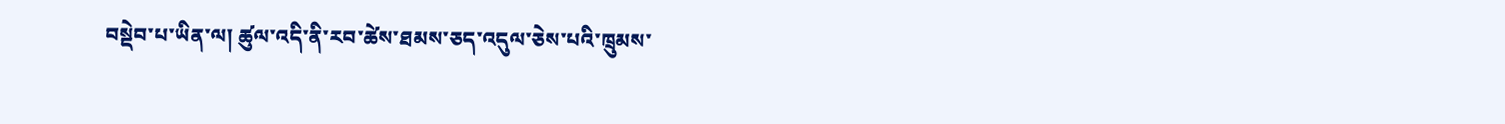བསྡེབ་པ་ཡིན་ལ། ཚུལ་འདི་ནི་རབ་ཚེས་ཐམས་ཅད་འདུལ་ཅེས་པའི་ཁྲུམས་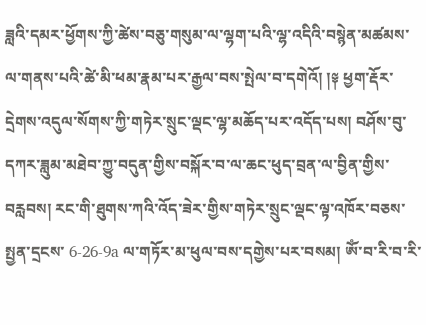ཟླའི་དམར་ཕྱོགས་ཀྱི་ཚེས་བཅུ་གསུམ་ལ་ལྷག་པའི་ལྷ་འདིའི་བསྙེན་མཚམས་ལ་གནས་པའི་ཚེ་མི་ཕམ་རྣམ་པར་རྒྱལ་བས་སྤེལ་བ་དགེའོ། །༈ ཕྱག་རྡོར་ དྲེགས་འདུལ་སོགས་ཀྱི་གཏེར་སྲུང་ལྡང་ལྷ་མཆོད་པར་འདོད་པས། བཤོས་བུ་དཀར་ཟླུམ་མཐེབ་ཀྱུ་བདུན་གྱིས་བསྐོར་བ་ལ་ཆང་ཕུད་བྲན་ལ་བྱིན་གྱིས་བརླབས། རང་གི་ཐུགས་ཀའི་འོད་ཟེར་གྱིས་གཏེར་སྲུང་ལྡང་ལྟ་འཁོར་བཅས་སྤྱན་དྲངས་ 6-26-9a ལ་གཏོར་མ་ཕུལ་བས་དགྱེས་པར་བསམ། ཨོཾ་བ་རི་བ་རི་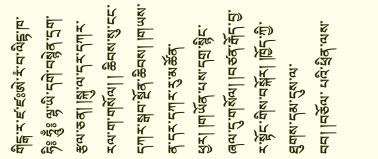གིངྒ་ར་ཛ་ཛཿཨེ་རཾ་བ་ལིདྟ་ཁ་ཧི༔ ཧཱུྃ༔ ལྷ་ཡི་དགེ་བསྙེན་དྲག་རྩལ་ཅན། །སྐུ་ལ་དར་དཀར་རལ་ག་གསོལ། ། ཆིབས་སུ་ངང་དཀར་སྒབ་སྔོན་ཆིབས། །གཡས་ན་དར་དཀར་རུ་མཚོན་ཕྱར། །གཡོན་པས་དགྲ་སྙིང་ཞལ་དུ་གསོལ། །བཙན་རྒོད་བྱ་ར་སྟོང་གིས་བསྐོར། །ཁྱོད་ཀྱི་ཐུགས་དམ་དུས་ལ་བབ། །བཅོལ་ པའི་ཕྲིན་ལས་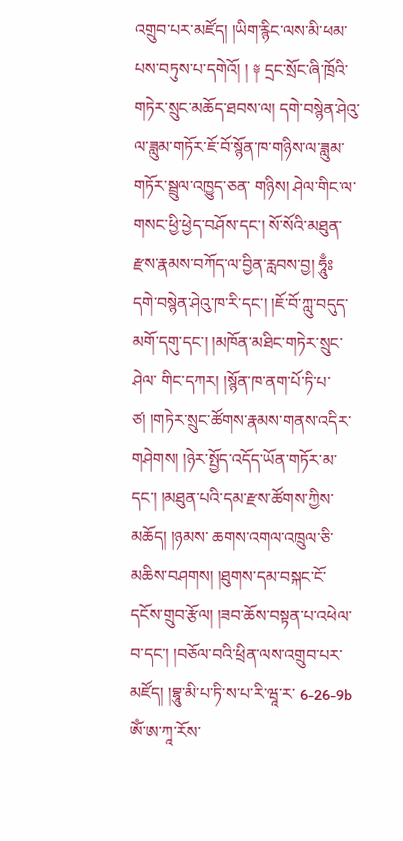འགྲུབ་པར་མཛོད། །ཡིག་རྙིང་ལས་མི་ཕམ་པས་བཏུས་པ་དགེའོ། ། ༈ དྲང་སྲོང་ཞི་ཁྲོའི་གཏེར་སྲུང་མཆོད་ཐབས་ལ། དགེ་བསྙེན་ཤེའུ་ལ་ཟླུམ་གཏོར་ཇོ་བོ་སྙོན་ཁ་གཉིས་ལ་ཟླུམ་གཏོར་སྦྲུལ་འཁྱུད་ཅན་ གཉིས། ཤེལ་གིང་ལ་གསང་ཕྱི་ཕྱེད་བཤོས་དང་། སོ་སོའི་མཐུན་རྫས་རྣམས་བཀོད་ལ་བྱིན་རླབས་བྱ། ཧཱུྃཿ དགེ་བསྙེན་ཤེའུ་ཁ་རི་དང་། །ཇོ་བོ་ཀླུ་བདུད་མགོ་དགུ་དང་། །མཁོན་མཐིང་གཏེར་སྲུང་ཤེལ་ གིང་དཀར། །སྙོན་ཁ་ནག་པོ་ཏི་པ་ཙ། །གཏེར་སྲུང་ཚོགས་རྣམས་གནས་འདིར་གཤེགས། །ཉེར་སྤྱོད་འདོད་ཡོན་གཏོར་མ་དང་། །མཐུན་པའི་དམ་རྫས་ཚོགས་ཀྱིས་མཆོད། །ཉམས་ ཆགས་འགལ་འཁྲུལ་ཅི་མཆིས་བཤགས། །ཐུགས་དམ་བསྐང་ངོ་དངོས་གྲུབ་རྩོལ། །ཟབ་ཆོས་བསྟན་པ་འཕེལ་བ་དང་། །བཅོལ་བའི་ཕྲིན་ལས་འགྲུབ་པར་མཛོད། །བྷཱུ་མི་པ་ཏི་ས་པ་རི་ཝཱ་ར་ 6-26-9b ཨོཾ་ཨ་ཀཱ་རོས་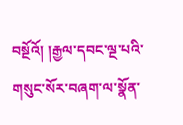བསྔོའོ། །རྒྱལ་དབང་ལྔ་པའི་གསུང་སོར་བཞག་ལ་སྣོན་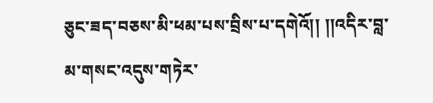ཅུང་ཟད་བཅས་མི་ཕམ་པས་བྲིས་པ་དགེའོ།། །།འདིར་བླ་མ་གསང་འདུས་གཏེར་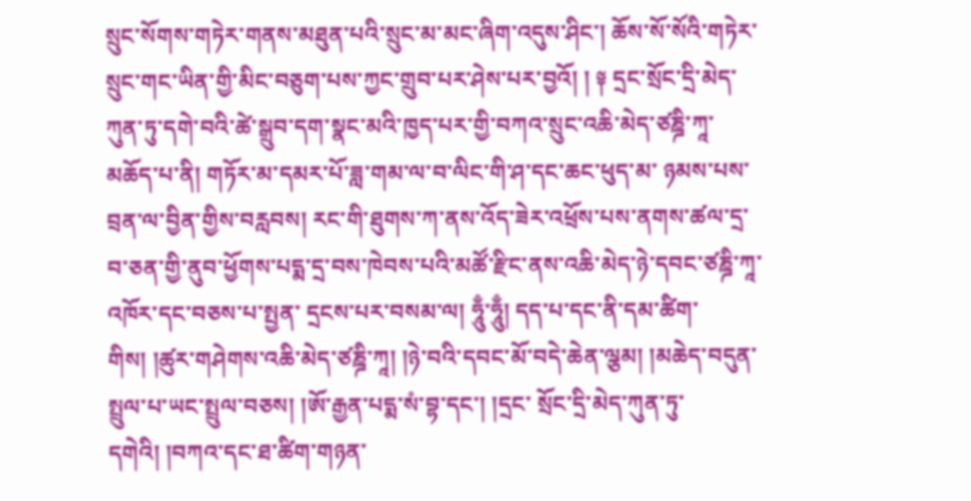སྲུང་སོགས་གཏེར་གནས་མཐུན་པའི་སྲུང་མ་མང་ཞིག་འདུས་ཤིང་། ཆོས་སོ་སོའི་གཏེར་ སྲུང་གང་ཡིན་གྱི་མིང་བཅུག་པས་ཀྱང་གྲུབ་པར་ཤེས་པར་བྱའོ། ། ༈ དྲང་སྲོང་དྲི་མེད་ཀུན་ཏུ་དགེ་བའི་ཚེ་སྒྲུབ་དག་སྣང་མའི་ཁྱད་པར་གྱི་བཀའ་སྲུང་འཆི་མེད་ཙཎྜི་ཀཱ་མཆོད་པ་ནི། གཏོར་མ་དམར་པོ་ཟླ་གམ་ལ་བ་ལིང་གི་ཤ་དང་ཆང་ཕུད་མ་ ཉམས་པས་བྲན་ལ་བྱིན་གྱིས་བརླབས། རང་གི་ཐུགས་ཀ་ནས་འོད་ཟེར་འཕྲོས་པས་ནགས་ཚལ་དྲ་བ་ཅན་གྱི་ནུབ་ཕྱོགས་པདྨ་དྲ་བས་ཁེབས་པའི་མཚོ་རྫིང་ནས་འཆི་མེད་ཉེ་དབང་ཙཎྜི་ཀཱ་འཁོར་དང་བཅས་པ་སྤྱན་ དྲངས་པར་བསམ་ལ། ཧཱུྃ་ཧཱུྃ། དད་པ་དང་ནི་དམ་ཚིག་གིས། །ཚུར་གཤེགས་འཆི་མེད་ཙཎྜི་ཀཱ། །ཉེ་བའི་དབང་མོ་བདེ་ཆེན་ལྕམ། །མཆེད་བདུན་སྤྲུལ་པ་ཡང་སྤྲུལ་བཅས། །ཨོ་རྒྱན་པདྨ་སཾ་བྷ་དང་། །དྲང་ སྲོང་དྲི་མེད་ཀུན་ཏུ་དགེའི། །བཀའ་དང་ཐ་ཚིག་གཉན་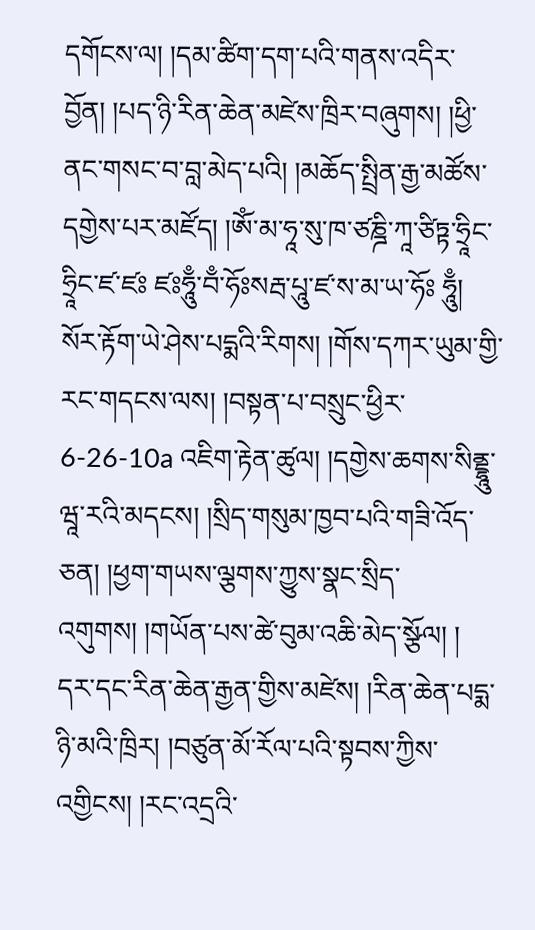དགོངས་ལ། །དམ་ཚིག་དག་པའི་གནས་འདིར་བྱོན། །པད་ཉི་རིན་ཆེན་མཛེས་ཁྲིར་བཞུགས། །ཕྱི་ནང་གསང་བ་བླ་མེད་པའི། །མཆོད་སྤྲིན་རྒྱ་མཚོས་ དགྱེས་པར་མཛོད། །ཨོཾ་མ་ཧཱ་སུ་ཁ་ཙཎྜི་ཀཱ་ཙིཏྟ་ཧྲཱིང་ཧྲཱིང་ཛ་ཛཿ ཛཿཧཱུྃ་བྃ་ཧོཿསརྦ་པཱུ་ཛ་ས་མ་ཡ་ཧོཿ ཧཱུྃ། སོར་རྟོག་ཡེ་ཤེས་པདྨའི་རིགས། །གོས་དཀར་ཡུམ་གྱི་རང་གདངས་ལས། །བསྟན་པ་བསྲུང་ཕྱིར་ 6-26-10a འཇིག་རྟེན་ཚུལ། །དགྱེས་ཆགས་སིནྡྷཱུ་ཝཱ་རའི་མདངས། །སྲིད་གསུམ་ཁྱབ་པའི་གཟི་འོད་ཅན། །ཕྱག་གཡས་ལྕགས་ཀྱུས་སྣང་སྲིད་འགུགས། །གཡོན་པས་ཚེ་བུམ་འཆི་མེད་སྩོལ། ། དར་དང་རིན་ཆེན་རྒྱན་གྱིས་མཛེས། །རིན་ཆེན་པདྨ་ཉི་མའི་ཁྲིར། །བཙུན་མོ་རོལ་པའི་སྟབས་ཀྱིས་འགྱིངས། །རང་འདྲའི་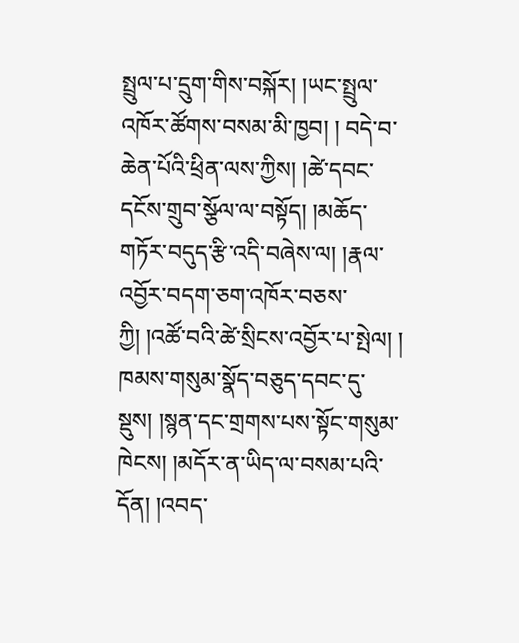སྤྲུལ་པ་དྲུག་གིས་བསྐོར། །ཡང་སྤྲུལ་འཁོར་ཚོགས་བསམ་མི་ཁྱབ། ། བདེ་བ་ཆེན་པོའི་ཕྲིན་ལས་ཀྱིས། །ཚེ་དབང་དངོས་གྲུབ་སྩོལ་ལ་བསྟོད། །མཆོད་གཏོར་བདུད་རྩི་འདི་བཞེས་ལ། །རྣལ་འབྱོར་བདག་ཅག་འཁོར་བཅས་ཀྱི། །འཚོ་བའི་ཚེ་སྲིངས་འབྱོར་པ་སྤེལ། ། ཁམས་གསུམ་སྣོད་བཅུད་དབང་དུ་སྡུས། །སྙན་དང་གྲགས་པས་སྟོང་གསུམ་ཁེངས། །མདོར་ན་ཡིད་ལ་བསམ་པའི་དོན། །འབད་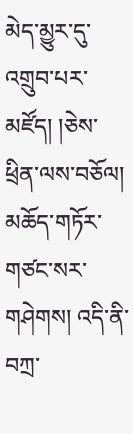མེད་མྱུར་དུ་འགྲུབ་པར་མཛོད། །ཅེས་ཕྲིན་ལས་བཅོལ། མཆོད་གཏོར་ གཙང་སར་གཤེགས། འདི་ནི་བཀྲ་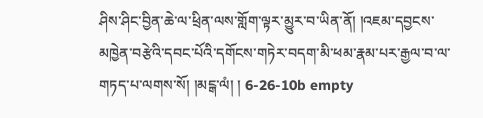ཤིས་ཤིང་བྱིན་ཆེ་ལ་ཕྲིན་ལས་གློག་ལྟར་མྱུར་བ་ཡིན་ནོ། །འཇམ་དབྱངས་མཁྱེན་བརྩེའི་དབང་པོའི་དགོངས་གཏེར་བདག་མི་ཕམ་རྣམ་པར་རྒྱལ་བ་ལ་གཏད་པ་ལགས་སོ། །མངྒ་ལཾ། ། 6-26-10b empty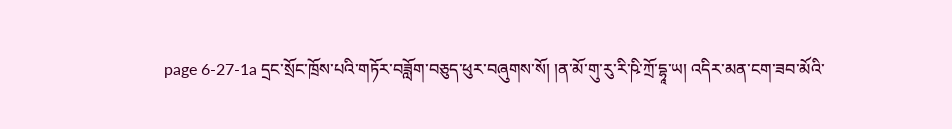page 6-27-1a དྲང་སྲོང་ཁྲོས་པའི་གཏོར་བཟློག་བཅུད་ཕུར་བཞུགས་སོ། །ན་མོ་གུ་རུ་རི་ཥི་ཀྲོ་དྷཱ་ཡ། འདིར་མན་ངག་ཟབ་མོའི་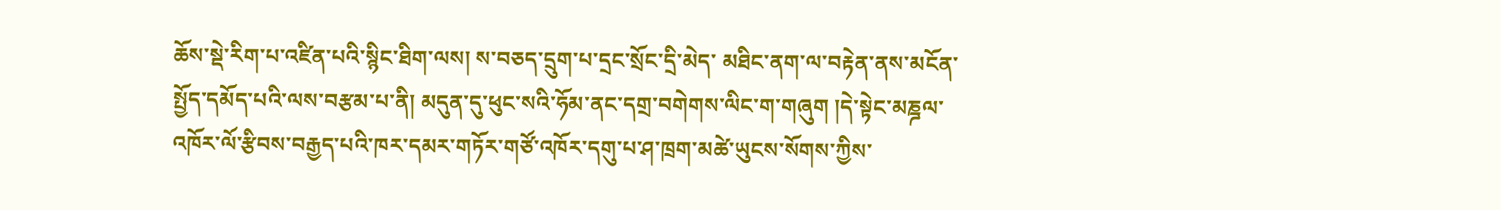ཆོས་སྡེ་རིག་པ་འཛིན་པའི་སྙིང་ཐིག་ལས། ས་བཅད་དྲུག་པ་དྲང་སྲོང་དྲི་མེད་ མཐིང་ནག་ལ་བརྟེན་ནས་མངོན་སྤྱོད་དམོད་པའི་ལས་བརྩམ་པ་ནི། མདུན་དུ་ཕུང་སའི་ཧོམ་ནང་དགྲ་བགེགས་ལིང་ག་གཞུག །དེ་སྟེང་མཎྜལ་འཁོར་ལོ་རྩིབས་བརྒྱད་པའི་ཁར་དམར་གཏོར་གཙོ་འཁོར་དགུ་པ་ཤ་ཁྲག་མཚེ་ཡུངས་སོགས་ཀྱིས་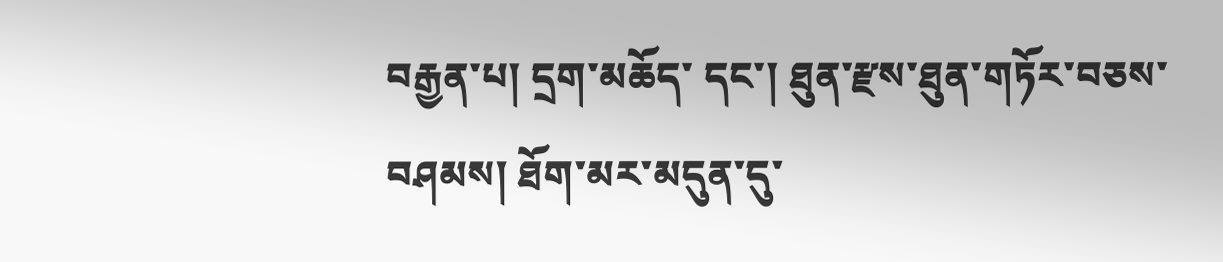བརྒྱན་པ། དྲག་མཆོད་ དང་། ཐུན་རྫས་ཐུན་གཏོར་བཅས་བཤམས། ཐོག་མར་མདུན་དུ་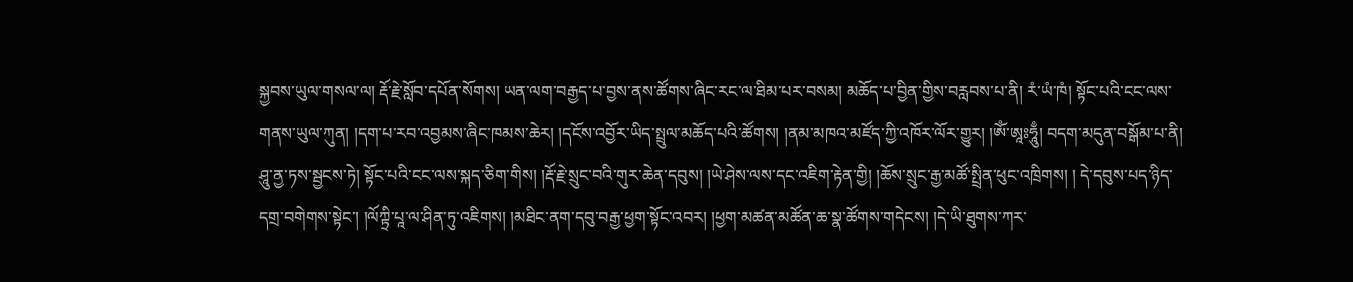སྐྱབས་ཡུལ་གསལ་ལ། རྡོ་རྗེ་སློབ་དཔོན་སོགས། ཡན་ལག་བརྒྱད་པ་བྱས་ནས་ཚོགས་ཞིང་རང་ལ་ཐིམ་པར་བསམ། མཆོད་པ་བྱིན་གྱིས་བརླབས་པ་ནི། རཾ་ཡཾ་ཁཾ། སྟོང་པའི་ངང་ལས་གནས་ཡུལ་ཀུན། །དག་པ་རབ་འབྱམས་ཞིང་ཁམས་ཆེར། །དངོས་འབྱོར་ཡིད་སྤྲུལ་མཆོད་པའི་ཚོགས། །ནམ་མཁའ་མཛོད་ཀྱི་འཁོར་ལོར་གྱུར། །ཨོཾ་ཨཱཿཧཱུྃ། བདག་མདུན་བསྒོམ་པ་ནི། ཤཱུ་ནྱ་ཏས་སྦྱངས་ཏེ། སྟོང་པའི་ངང་ལས་སྐད་ཅིག་གིས། །རྡོ་རྗེ་སྲུང་བའི་གུར་ཆེན་དབུས། །ཡེ་ཤེས་ལས་དང་འཇིག་རྟེན་གྱི། །ཆོས་སྲུང་རྒྱ་མཚོ་སྤྲིན་ཕུང་འཁྲིགས། ། དེ་དབུས་པད་ཉིད་དགྲ་བགེགས་སྟེང་། །ལོཀྟྲི་པཱ་ལ་ཤིན་ཏུ་འཇིགས། །མཐིང་ནག་དབུ་བརྒྱ་ཕྱག་སྟོང་འབར། །ཕྱག་མཚན་མཚོན་ཆ་སྣ་ཚོགས་གདེངས། །དེ་ཡི་ཐུགས་ཀར་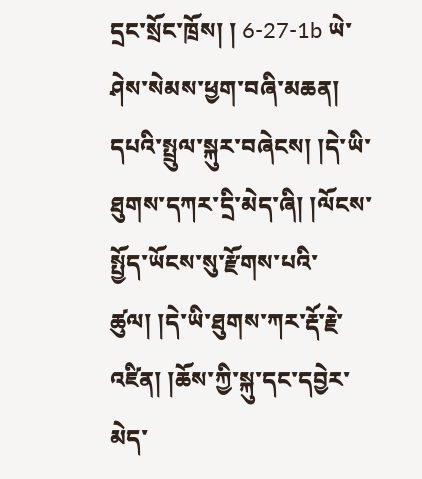དྲང་སྲོང་ཁྲོས། ། 6-27-1b ཡེ་ཤེས་སེམས་ཕྱག་བཞི་མཆན། དཔའི་སྤྲུལ་སྐུར་བཞེངས། །དེ་ཡི་ཐུགས་དཀར་དྲི་མེད་ཞི། །ལོངས་སྤྱོད་ཡོངས་སུ་རྫོགས་པའི་ཚུལ། །དེ་ཡི་ཐུགས་ཀར་རྡོ་རྗེ་འཛིན། །ཆོས་ཀྱི་སྐུ་དང་དབྱེར་མེད་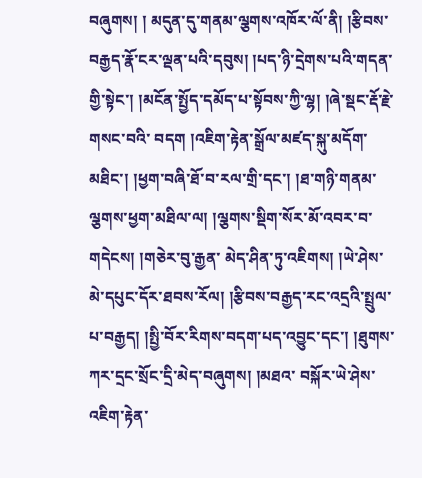བཞུགས། ། མདུན་དུ་གནམ་ལྕགས་འཁོར་ལོ་ནི། །རྩིབས་བརྒྱད་རྣོ་ངར་ལྡན་པའི་དབུས། །པད་ཉི་དྲེགས་པའི་གདན་གྱི་སྟེང་། །མངོན་སྤྱོད་དམོད་པ་སྟོབས་ཀྱི་ལྷ། །ཞེ་སྡང་རྡོ་རྗེ་གསང་བའི་ བདག །འཇིག་རྟེན་སྒྲོལ་མཛད་སྐུ་མདོག་མཐིང་། །ཕྱག་བཞི་ཐོ་བ་རལ་གྲི་དང་། །ཐ་གཉི་གནམ་ལྕགས་ཕྱག་མཐིལ་ལ། །ལྕགས་སྡིག་སོར་མོ་འབར་བ་གདེངས། །གཅེར་བུ་རྒྱན་ མེད་ཤིན་ཏུ་འཇིགས། །ཡེ་ཤེས་མེ་དཔུང་དོར་ཐབས་རོལ། །རྩིབས་བརྒྱད་རང་འདྲའི་སྤྲུལ་པ་བརྒྱད། །སྤྱི་བོར་རིགས་བདག་པད་འབྱུང་དང་། །ཐུགས་ཀར་དྲང་སྲོང་དྲི་མེད་བཞུགས། །མཐའ་ བསྐོར་ཡེ་ཤེས་འཇིག་རྟེན་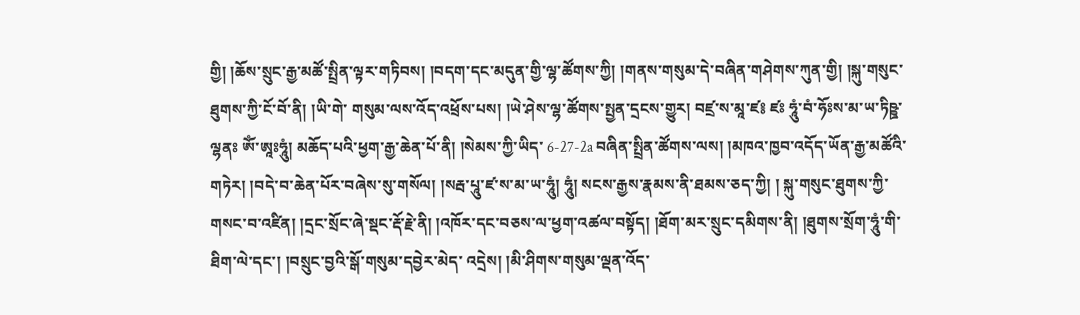གྱི། །ཆོས་སྲུང་རྒྱ་མཚོ་སྤྲིན་ལྟར་གཏིབས། །བདག་དང་མདུན་གྱི་ལྷ་ཚོགས་ཀྱི། །གནས་གསུམ་དེ་བཞིན་གཤེགས་ཀུན་གྱི། །སྐུ་གསུང་ཐུགས་ཀྱི་ངོ་བོ་ནི། །ཡི་གེ་ གསུམ་ལས་འོད་འཕྲོས་པས། །ཡེ་ཤེས་ལྷ་ཚོགས་སྤྱན་དྲངས་གྱུར། བཛྲ་ས་མཱ་ཛ༔ ཛཿ ཧཱུཾ་བཾ་ཧོཿས་མ་ཡ་ཏིཥྛ་ལྷནཿ ཨོཾ་ཨཱཿཧཱུཾ། མཆོད་པའི་ཕྱག་རྒྱ་ཆེན་པོ་ནི། །སེམས་ཀྱི་ཡིད་ 6-27-2a བཞིན་སྤྲིན་ཚོགས་ལས། །མཁའ་ཁྱབ་འདོད་ཡོན་རྒྱ་མཚོའི་གཏེར། །བདེ་བ་ཆེན་པོར་བཞེས་སུ་གསོལ། །སརྦ་པཱུ་ཛ་ས་མ་ཡ་ཧཱུཾ། ཧཱུཾ། སངས་རྒྱས་རྣམས་ནི་ཐམས་ཅད་ཀྱི། ། སྐུ་གསུང་ཐུགས་ཀྱི་གསང་བ་འཛིན། །དྲང་སྲོང་ཞེ་སྡང་རྡོ་རྗེ་ནི། །འཁོར་དང་བཅས་ལ་ཕྱག་འཚལ་བསྟོད། །ཐོག་མར་སྲུང་དམིགས་ནི། །ཐུགས་སྲོག་ཧཱུཾ་གི་ཐིག་ལེ་དང་། །བསྲུང་བྱའི་སྒོ་གསུམ་དབྱེར་མེད་ འདྲེས། །མི་ཤིགས་གསུམ་ལྡན་འོད་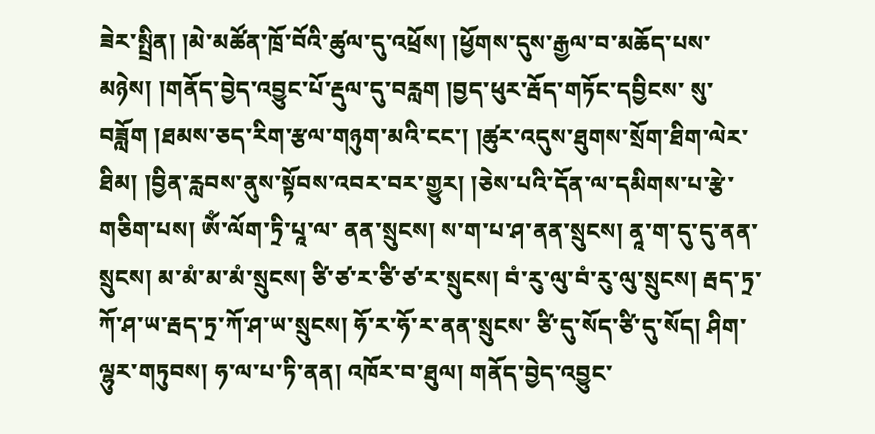ཟེར་སྤྲིན། །མེ་མཚོན་ཁྲོ་བོའི་ཚུལ་དུ་འཕྲོས། །ཕྱོགས་དུས་རྒྱལ་བ་མཆོད་པས་མཉེས། །གནོད་བྱེད་འབྱུང་པོ་རྡུལ་དུ་བརླག །བྱད་ཕུར་རྦོད་གཏོང་དབྱིངས་ སུ་བཟློག །ཐམས་ཅད་རིག་རྩལ་གཉུག་མའི་ངང་། །ཚུར་འདུས་ཐུགས་སྲོག་ཐིག་ལེར་ཐིམ། །བྱིན་རླབས་ནུས་སྟོབས་འབར་བར་གྱུར། །ཅེས་པའི་དོན་ལ་དམིགས་པ་རྩེ་གཅིག་པས། ཨོཾ་ལོག་ཏྲི་པཱ་ལ་ ནན་སྲུངས། ས་ག་པ་ཤ་ནན་སྲུངས། ནཱ་ག་དུ་དུ་ནན་སྲུངས། མ་མཾ་མ་མཾ་སྲུངས། ཙི་ཙ་ར་ཙི་ཙ་ར་སྲུངས། བཾ་རུ་ལུ་བཾ་རུ་ལུ་སྲུངས། རྦད་ཏྲ་ཀོ་ཤ་ཡ་རྦད་ཏྲ་ཀོ་ཤ་ཡ་སྲུངས། ཧོ་ར་ཧོ་ར་ནན་སྲུངས་ ཙི་དུ་སོད་ཙི་དུ་སོད། ཤིག་ལྷུར་གཏུབས། ཧ་ལ་པ་ཏི་ནན། འཁོར་བ་ཐུལ། གནོད་བྱེད་འབྱུང་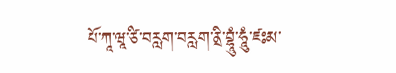པོ་ཀཱ་ཝཱ་ཙི་བརླག་བརླག་ནྲི་བྷཱུཾ་ཧཱུཾ་ཛཿམ་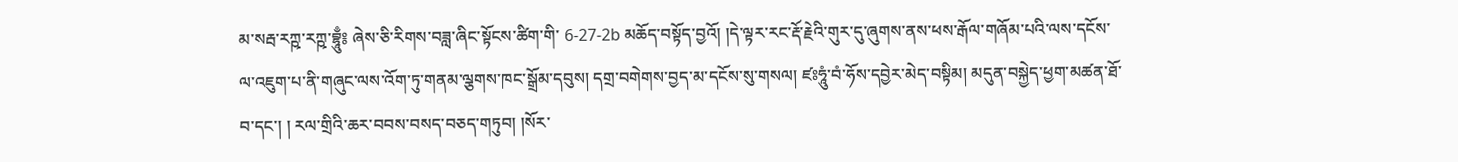མ་སརྦ་རཀྵ་རཀྵ་བྷཱུྃ༔ ཞེས་ཅི་རིགས་བཟླ་ཞིང་སྟོངས་ཚིག་གི་ 6-27-2b མཆོད་བསྟོད་བྱའོ། །དེ་ལྟར་རང་རྡོ་རྗེའི་གུར་དུ་ཞུགས་ནས་ཕས་རྒོལ་གཞོམ་པའི་ལས་དངོས་ལ་འཇུག་པ་ནི་གཞུང་ལས་འོག་ཏུ་གནམ་ལྕགས་ཁང་སྒྲོམ་དབུས། དགྲ་བགེགས་བྱད་མ་དངོས་སུ་གསལ། ཛཿཧཱུཾ་བཾ་ཧོས་དབྱེར་མེད་བསྟིམ། མདུན་བསྐྱེད་ཕྱག་མཚན་ཐོ་བ་དང་། ། རལ་གྲིའི་ཆར་བབས་བསད་བཅད་གཏུབ། །སོར་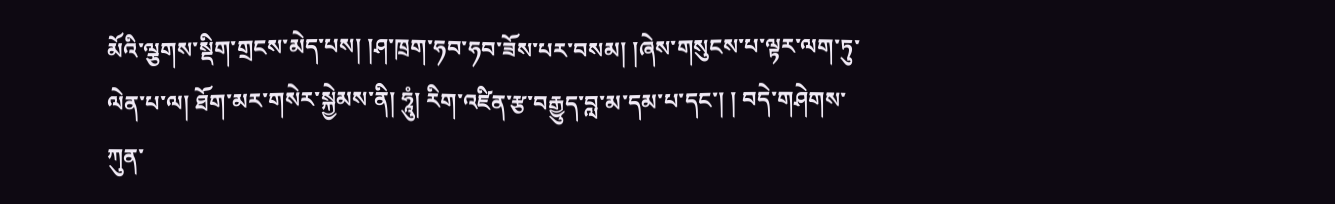མོའི་ལྕགས་སྡིག་གྲངས་མེད་པས། །ཤ་ཁྲག་ཧབ་ཧབ་ཟོས་པར་བསམ། །ཞེས་གསུངས་པ་ལྟར་ལག་ཏུ་ལེན་པ་ལ། ཐོག་མར་གསེར་སྐྱེམས་ནི། ཧཱུཾ། རིག་འཛིན་རྩ་བརྒྱུད་བླ་མ་དམ་པ་དང་། ། བདེ་གཤེགས་ཀུན་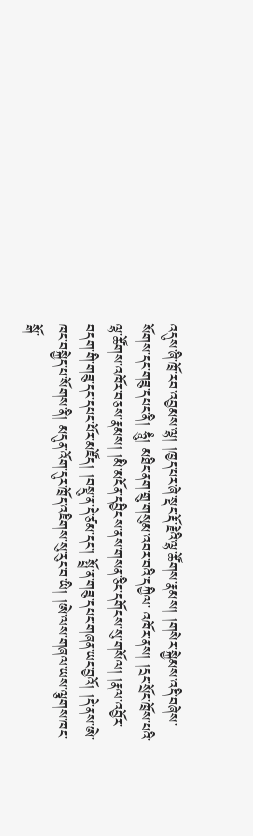འདུས་ཞི་ཁྲོ་རབ་འབྱམས་ལྷ། །ཁྱད་པར་ཞེ་སྡང་རྡོ་རྗེའི་ལྷ་ཚོགས་རྣམས། །གསེར་སྐྱེམས་འདི་བཞེས་སོགས་དང་གཟུ་དཔང་ནི། ཧཱུཾ། མཐིང་ནག་གྲུ་གསུམ་འབར་བའི་དཀྱིལ་ འཁོར་ནས། །དྲང་སྲོང་ཁྲོས་པའི་ལྷ་ཚོགས་འཁོར་བཅས་རྣམས། །མི་མངོན་དབྱིངས་ནས་གསན་ཅིང་དགོངས་སུ་གསོལ། །རྣལ་འབྱོར་བདག་གི་གཟུ་དང་དཔང་པོར་མཛོད། །བསྡུ་ན་དེ་ཙམ་དང་། སྤྲོ་ན་གཟུ་དཔང་གཞན་ཡང་བྱའོ། །དེ་ནས་ཨེ་ཁང་བསྐྱེད་པ་སོགས་ནི། མདུན་འོག་དུར་ཁྲོད་འཇིགས་སུ་རུང་བ་ཡི། །ཨེ་ལས་གཞལ་ཡས་ལྕགས་ཁང་སྒོ་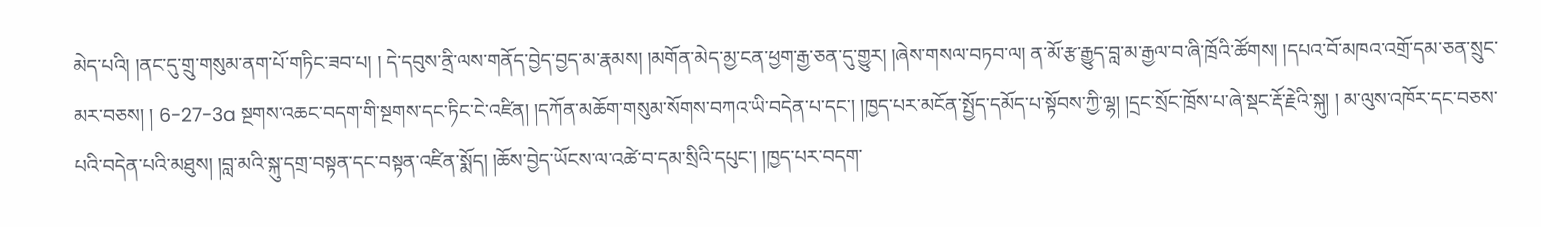མེད་པའི། །ནང་དུ་གྲུ་གསུམ་ནག་པོ་གཏིང་ཟབ་པ། ། དེ་དབུས་ནྲི་ལས་གནོད་བྱེད་བྱད་མ་རྣམས། །མགོན་མེད་མྱ་ངན་ཕྱག་རྒྱ་ཅན་དུ་གྱུར། །ཞེས་གསལ་བཏབ་ལ། ན་མོ་རྩ་རྒྱུད་བླ་མ་རྒྱལ་བ་ཞི་ཁྲོའི་ཚོགས། །དཔའ་བོ་མཁའ་འགྲོ་དམ་ཅན་སྲུང་མར་བཅས། ། 6-27-3a སྔགས་འཆང་བདག་གི་སྔགས་དང་ཏིང་ངེ་འཛིན། །དཀོན་མཆོག་གསུམ་སོགས་བཀའ་ཡི་བདེན་པ་དང་། །ཁྱད་པར་མངོན་སྤྱོད་དམོད་པ་སྟོབས་ཀྱི་ལྷ། །དྲང་སྲོང་ཁྲོས་པ་ཞེ་སྡང་རྡོ་རྗེའི་སྐུ། ། མ་ལུས་འཁོར་དང་བཅས་པའི་བདེན་པའི་མཐུས། །བླ་མའི་སྐུ་དགྲ་བསྟན་དང་བསྟན་འཛིན་སྨོད། །ཆོས་བྱེད་ཡོངས་ལ་འཚེ་བ་དམ་སྲིའི་དཔུང་། །ཁྱད་པར་བདག་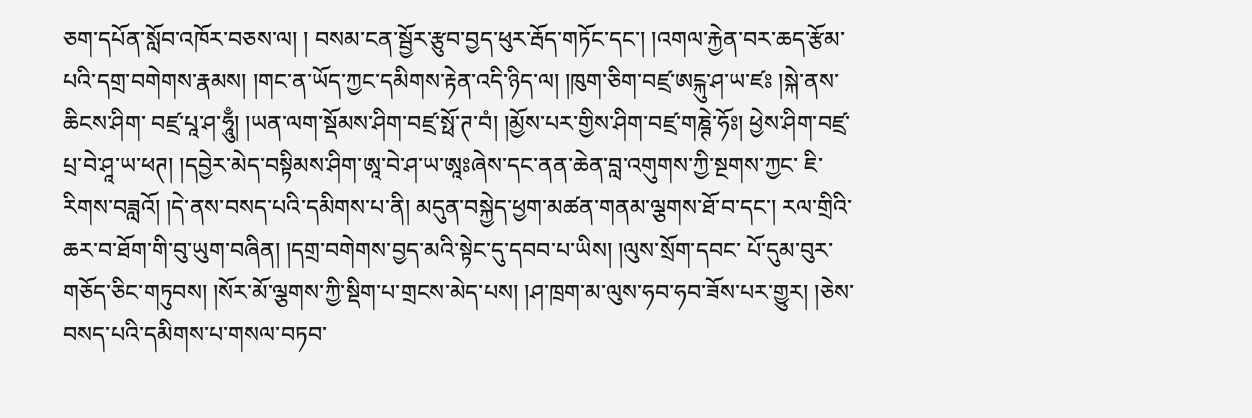ཅག་དཔོན་སློབ་འཁོར་བཅས་ལ། ། བསམ་ངན་སྦྱོར་རྩུབ་བྱད་ཕུར་རྦོད་གཏོང་དང་། །འགལ་རྐྱེན་བར་ཆད་རྩོམ་པའི་དགྲ་བགེགས་རྣམས། །གང་ན་ཡོད་ཀྱང་དམིགས་རྟེན་འདི་ཉིད་ལ། །ཁུག་ཅིག་བཛྲ་ཨངྐུ་ཤ་ཡ་ཛཿ །སྐེ་ནས་ཆིངས་ཤིག་ བཛྲ་པཱ་ཤ་ཧཱུྃ། །ཡན་ལག་སྡོམས་ཤིག་བཛྲ་སྥོ་ཊ་བཾ། །མྱོས་པར་གྱིས་ཤིག་བཛྲ་གཎྚེ་ཧོཿ། ཕྱེས་ཤིག་བཛྲ་པྲ་བེ་ཤཱ་ཡ་ཕཊ། །དབྱེར་མེད་བསྟིམས་ཤིག་ཨཱ་བེ་ཤ་ཡ་ཨཱཿཞེས་དང་ནན་ཆེན་བླ་འགུགས་ཀྱི་སྔགས་ཀྱང་ ཇི་རིགས་བཟླའོ། །དེ་ནས་བསད་པའི་དམིགས་པ་ནི། མདུན་བསྐྱེད་ཕྱག་མཚན་གནམ་ལྕགས་ཐོ་བ་དང་། རལ་གྲིའི་ཆར་བ་ཐོག་གི་བུ་ཡུག་བཞིན། །དགྲ་བགེགས་བྱད་མའི་སྟེང་དུ་དབབ་པ་ཡིས། །ལུས་སྲོག་དབང་ པོ་དུམ་བུར་གཅོད་ཅིང་གཏུབས། །སོར་མོ་ལྕགས་ཀྱི་སྡིག་པ་གྲངས་མེད་པས། །ཤ་ཁྲག་མ་ལུས་ཧབ་ཧབ་ཟོས་པར་གྱུར། །ཅེས་བསད་པའི་དམིགས་པ་གསལ་བཏབ་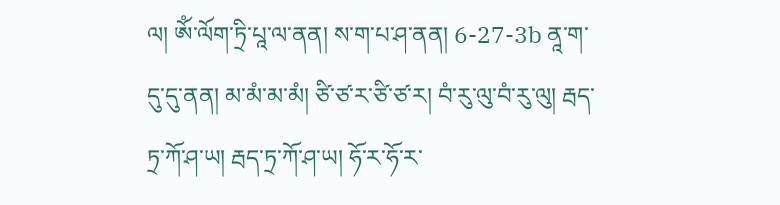ལ། ཨོཾ་ལོག་ཏྲི་པཱ་ལ་ནན། ས་ག་པ་ཤ་ནན། 6-27-3b ནཱ་ག་དུ་དུ་ནན། མ་མཾ་མ་མཾ། ཙི་ཙ་ར་ཙི་ཙ་ར། བཾ་རུ་ལུ་བཾ་རུ་ལུ། རྦད་ཏྲ་ཀོ་ཤ་ཡ། རྦད་ཏྲ་ཀོ་ཤ་ཡ། ཧོ་ར་ཧོ་ར་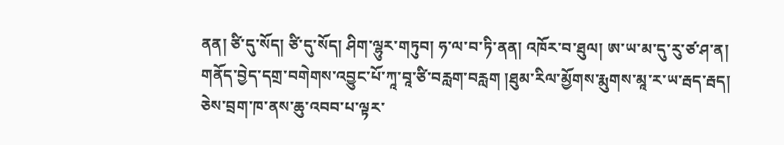ནན། ཙི་དུ་སོད། ཙི་དུ་སོད། ཤིག་ལྷུར་གཏུབ། ཧ་ལ་བ་ཏི་ནན། འཁོར་བ་ཐུལ། ཨ་ཡ་མ་དུ་རུ་ཙ་ཤ་ན། གནོད་བྱེད་དགྲ་བགེགས་འབྱུང་པོ་ཀཱ་བཱ་ཙི་བརླག་བརླག །ཐུམ་རིལ་མྱོགས་རྨུགས་མཱ་ར་ཡ་རྦད་རྦད། ཅེས་བྲག་ཁ་ནས་ཆུ་འབབ་པ་ལྟར་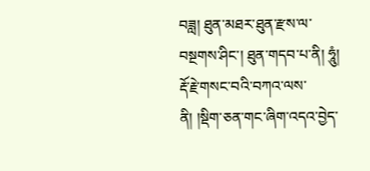བཟླ། ཐུན་མཐར་ཐུན་རྫས་ལ་བསྔགས་ཤིང་། ཐུན་གདབ་པ་ནི། ཧཱུཾ། རྡོ་རྗེ་གསང་བའི་བཀའ་ལས་ནི། །སྡིག་ཅན་གང་ཞིག་འདའ་བྱེད་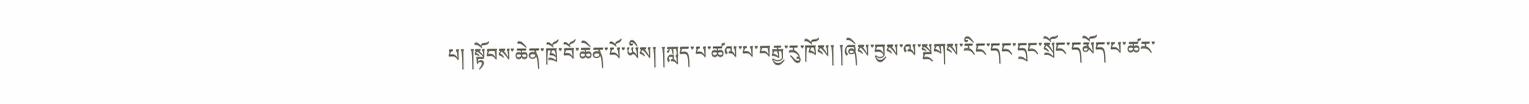པ། །སྟོབས་ཆེན་ཁྲོ་བོ་ཆེན་པོ་ཡིས། །ཀླད་པ་ཚལ་པ་བརྒྱ་རུ་ཁོས། །ཞེས་བྱས་ལ་སྔགས་རིང་དང་དྲང་སྲོང་དམོད་པ་ཚར་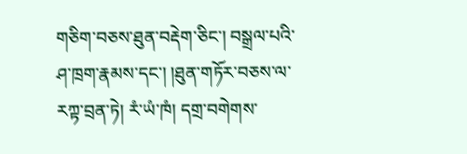གཅིག་བཅས་ཐུན་བརྡེག་ཅིང་། བསྒྲལ་པའི་ཤ་ཁྲག་རྣམས་དང་། །ཐུན་གཏོར་བཅས་ལ་རཀྟ་བྲན་ཏེ། རཾ་ཡཾ་ཁཾ། དགྲ་བགེགས་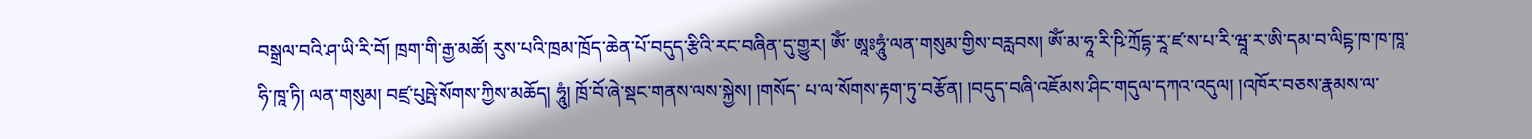བསྒྲལ་བའི་ཤ་ཡི་རི་བོ། ཁྲག་གི་རྒྱ་མཚོ། རུས་པའི་ཁྲམ་ཁྲོད་ཆེན་པོ་བདུད་རྩིའི་རང་བཞིན་དུ་གྱུར། ཨོཾ་ ཨཱཿཧཱུཾ་ལན་གསུམ་གྱིས་བརླབས། ཨོཾ་མ་ཧཱ་རི་ཥི་ཀྲོདྷ་རཱ་ཛ་ས་པ་རི་ཝཱ་ར་ཨི་དམ་བ་ལིངྟ་ཁ་ཁ་ཁཱ་ཧི་ཁཱ་ཏི། ལན་གསུམ། བཛྲ་པུཥྤེ་སོགས་ཀྱིས་མཆོད། ཧཱུཾ། ཁྲོ་བོ་ཞེ་སྡང་གནས་ལས་སྐྱེས། །གསོད་ པ་ལ་སོགས་རྟག་ཏུ་བརྩོན། །བདུད་བཞི་འཇོམས་ཤིང་གདུལ་དཀའ་འདུལ། །འཁོར་བཅས་རྣམས་ལ་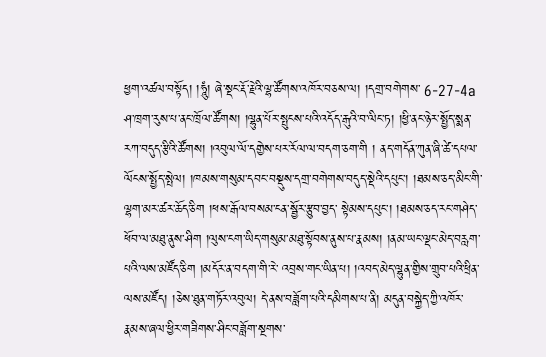ཕྱག་འཚལ་བསྟོད། །ཧཱུཾ། ཞེ་སྡང་རྡོ་རྗེའི་ལྷ་ཚོགས་འཁོར་བཅས་ལ། །དགྲ་བགེགས་ 6-27-4a ཤ་ཁྲག་རུས་པ་ནང་ཁྲོལ་ཚོགས། །ལྷུན་པོར་སྤུངས་པའི་འདོད་རྒུའི་བ་ལིང་ཏ། །ཕྱི་ནང་ཉེར་སྤྱོད་སྨན་རཀ་བདུད་རྩིའི་ཚོགས། །འབུལ་ལོ་དགྱེས་པར་རོལ་ལ་བདག་ཅག་གི ། ནད་གདོན་ཀུན་ཞི་ཚེ་དཔལ་ལོངས་སྤྱོད་སྤེལ། །ཁམས་གསུམ་དབང་བསྡུས་དགྲ་བགེགས་བདུད་སྡེའི་དཔུང་། །ཐམས་ཅད་མིང་གི་ལྷག་མར་ཚར་ཆོད་ཅིག །ཕས་རྒོལ་བསམ་ངན་སྦྱོར་རྩུབ་བྱད་ སྟེམས་དཔུང་། །ཐམས་ཅད་རང་གཤེད་ཕོབ་ལ་མཐུ་ནུས་ཤིག །ལུས་ངག་ཡིད་གསུམ་མཐུ་སྟོབས་ནུས་པ་རྣམས། །ནམ་ཡང་ལྡང་མེད་བརླག་པའི་ལས་མཛོད་ཅིག །མདོར་ན་བདག་གི་རེ་ འབྲས་གང་ཡིན་པ། །འབད་མེད་ལྷུན་གྱིས་གྲུབ་པའི་ཕྲིན་ལས་མཛོད། །ཅེས་ཐུན་གཏོར་འབུལ། དེ་ནས་བཟློག་པའི་དམིགས་པ་ནི། མདུན་བསྐྱེད་ཀྱི་འཁོར་རྣམས་ཞལ་ཕྱིར་གཟིགས་ཤིང་བཟློག་སྔགས་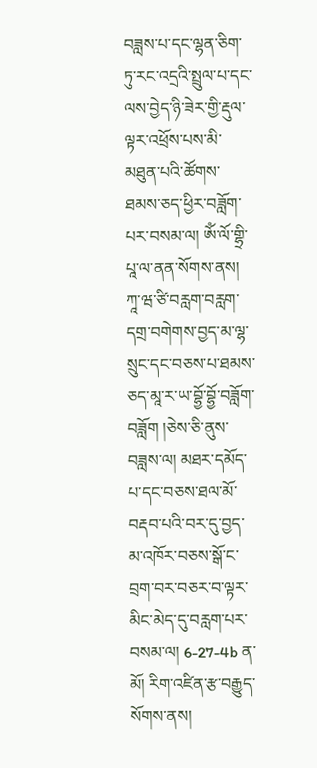བཟླས་པ་དང་ལྷན་ཅིག་ཏུ་རང་འདྲའི་སྤྲུལ་པ་དང་ལས་བྱེད་ཉི་ཟེར་གྱི་རྡུལ་ལྟར་འཕྲོས་པས་མི་མཐུན་པའི་ཚོགས་ཐམས་ཅད་ཕྱིར་བཟློག་པར་བསམ་ལ། ཨོཾ་ལོ་གྷྲི་པཱ་ལ་ནན་སོགས་ནས། ཀཱ་ཝ་ཙི་བརླག་བརླག་ དགྲ་བགེགས་བྱད་མ་ལྷ་སྲུང་དང་བཅས་པ་ཐམས་ཅད་མཱ་ར་ཡ་བྷྱོ་བྷྱོ་བཟློག་བཟློག །ཅེས་ཅི་ནུས་བཟླས་ལ། མཐར་དམོད་པ་དང་བཅས་ཐལ་མོ་བརྡབ་པའི་བར་དུ་བྱད་མ་འཁོར་བཅས་སྒོ་ང་བྲག་བར་བཅར་བ་ལྟར་མིང་མེད་དུ་བརླག་པར་བསམ་ལ། 6-27-4b ན་མོ། རིག་འཛིན་རྩ་བརྒྱུད་སོགས་ནས།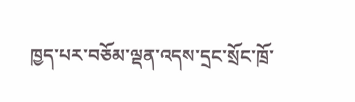ཁྱད་པར་བཅོམ་ལྡན་འདས་དྲང་སྲོང་ཁྲོ་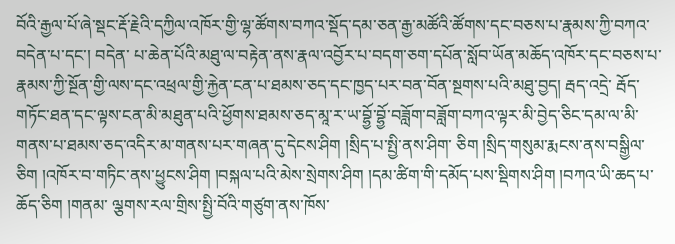བོའི་རྒྱལ་པོ་ཞེ་སྡང་རྡོ་རྗེའི་དཀྱིལ་འཁོར་གྱི་ལྷ་ཚོགས་བཀའ་སྡོད་དམ་ཅན་རྒྱ་མཚོའི་ཚོགས་དང་བཅས་པ་རྣམས་ཀྱི་བཀའ་བདེན་པ་དང་། བདེན་ པ་ཆེན་པོའི་མཐུ་ལ་བརྟེན་ནས་རྣལ་འབྱོར་པ་བདག་ཅག་དཔོན་སློབ་ཡོན་མཆོད་འཁོར་དང་བཅས་པ་རྣམས་ཀྱི་སྔོན་གྱི་ལས་དང་འཕྲལ་གྱི་རྐྱེན་ངན་པ་ཐམས་ཅད་དང་ཁྱད་པར་བན་བོན་སྔགས་པའི་མཐུ་བྱད། རྦད་འདྲེ་ རྦོད་གཏོང་ཐན་དང་ལྟས་ངན་མི་མཐུན་པའི་ཕྱོགས་ཐམས་ཅད་མཱ་ར་ཡ་བྷྱོ་བྷྱོ་བཟློག་བཟློག་བཀའ་ལྟར་མི་བྱེད་ཅིང་དམ་ལ་མི་གནས་པ་ཐམས་ཅད་འདིར་མ་གནས་པར་གཞན་དུ་དེངས་ཤིག །སྲིད་པ་སྤྱི་ནས་ཤིག་ ཅིག །སྲིད་གསུམ་རྨངས་ནས་བསྒྱིལ་ཅིག །འཁོར་བ་གཏིང་ནས་ཕྱུངས་ཤིག །བསྐལ་པའི་མེས་སྲེགས་ཤིག །དམ་ཚིག་གི་དམོད་པས་སྡིགས་ཤིག །བཀའ་ཡི་ཆད་པ་ཆོད་ཅིག །གནམ་ ལྕགས་རལ་གྲིས་སྤྱི་བོའི་གཙུག་ནས་ཁོས་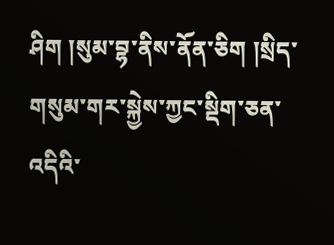ཤིག །སུམ་བྷ་ནིས་ནོན་ཅིག །སྲིད་གསུམ་གར་སྐྱེས་ཀྱང་སྡིག་ཅན་འདིའི་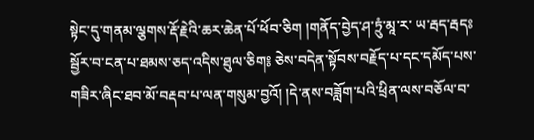སྟེང་དུ་གནམ་ལྕགས་རྡོ་རྗེའི་ཆར་ཆེན་པོ་ཕོབ་ཅིག །གནོད་བྱེད་ཤ་ཏྲུཾ་མཱ་ར་ ཡ་རྦད་རྦདཿ སྦྱོར་བ་ངན་པ་ཐམས་ཅད་འདིས་ཐུལ་ཅིག༔ ཅེས་བདེན་སྟོབས་བརྗོད་པ་དང་དམོད་པས་གཟིར་ཞིང་ཐབ་མོ་བརྡབ་པ་ལན་གསུམ་བྱའོ། །དེ་ནས་བཟློག་པའི་ཕྲིན་ལས་བཅོལ་བ་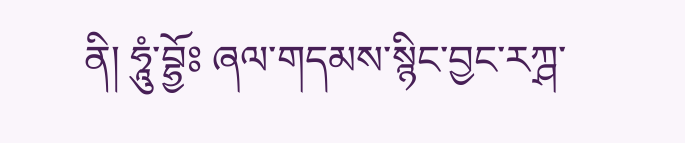ནི། ཧཱུཾ་བྷྱོཿ ཞལ་གདམས་སྙིང་བྱང་རཀྴ་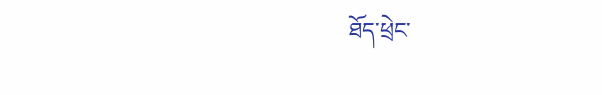ཐོད་ཕྲེང་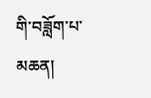གི་བཟློག་པ་མཆན།